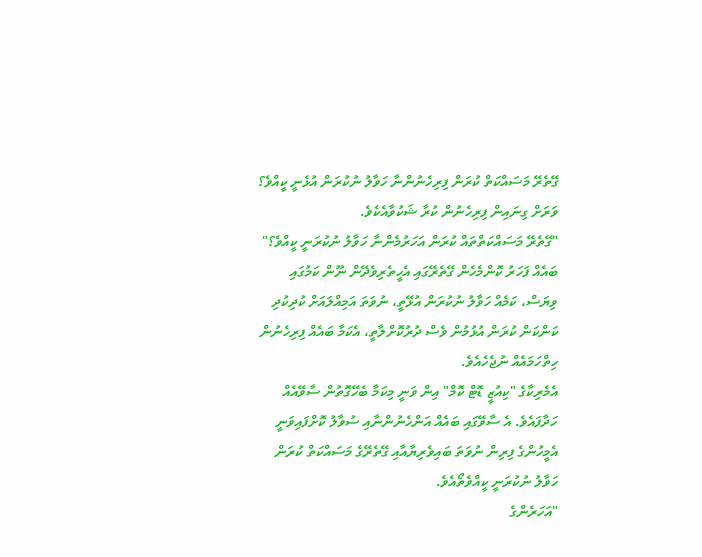ގޭތެރޭ މަސައްކަތް ކުރަން ފިރިހެނުންނާ ހަވާލު ނުކުރަން އުޅެނީ ކީއްވެ؟
ވަރަށް ގިނައިން ފިރިހެނުން ކުރާ ޝަކުވާއެކެވެ.
"ގޭތެރޭ މަސައްކަތްތައް ކުރަން އަހަރުމެންނާ ހަވާލު ނުކުރަނީ ކީއްވެ؟"
ބައެއް ފަހަރު ކޮންމެހެން ގޭތެރޭގައި އެހީތެރިވެދޭން ނޫން ކަމުގައި ވިޔަސް، ކަމެއް ހަވާލު ނުކުރަން އުޅޭތީ، ނުވަތަ އަމިއްލައަށް ކުދިކުދި ކަންކަން ކުރަން އުޅުމުން ވެސް ދުރުކޮށްލާތީ، އެކަމާ ބައެއް ފިރިހެނުން ހިތްހަމައެއް ނުޖެހެއެވެ.
އެމެރިކާގެ "ކިއުޒީ ޑޮޓް ކޮމް" އިން ވަނީ މިކަމާ ބެހޭގޮތުން ސާވޭއެއް ހަދާފައެވެ. އެ ސާވޭގައި ބައެއް އަންހެނުންނާއި ސުވާލު ކޮށްފައިވަނީ އެމީހުންގެ ފިރިން ނުވަތަ ބައިވެރިޔާއާއި ގޭތެރޭގެ މަސައްކަތް ކުރަން ހަވާލު ނުކުރަނީ ކީއްވެތޯއެވެ.
"އަހަރެންގެ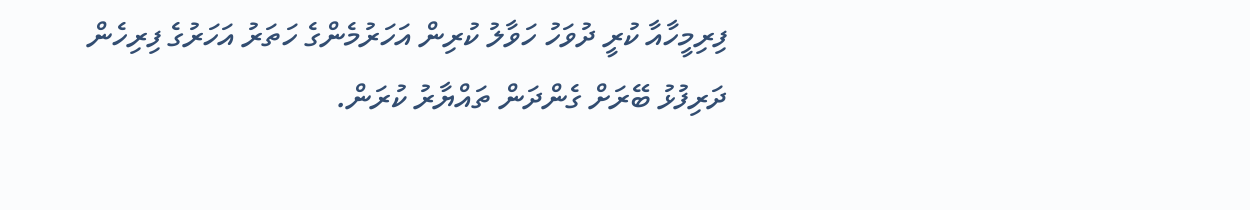ފިރިމީހާއާ ކުރީ ދުވަހު ހަވާލު ކުރިން އަހަރުމެންގެ ހަތަރު އަހަރުގެ ފިރިހެން ދަރިފުޅު ބޭރަށް ގެންދަން ތައްޔާރު ކުރަން.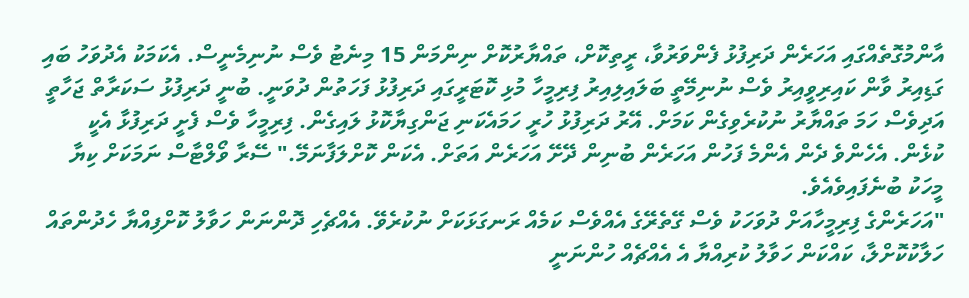އާންމުގޮތެއްގައި އަހަރެން ދަރިފުޅު ފެންވަރުވާ، ރީތިކޮށް، ތައްޔާރުކޮށް ނިންމަން 15 މިނެޓު ވެސް ނުނިމެނީސް. އެކަމަކު އެދުވަހު ބައި ގަޑިއިރު ވާން ކައިރިވީއިރު ވެސް ނުނިމޭތީ ބަލައިލިއިރު ފިރިމީހާ މުޅި ކޮޓަރީގައި ދަރިފުޅު ފަހަތުން ދުވަނީ. ބުނީ ދަރިފުޅު ސަކަރާތް ޖަހާތީ އަދިވެސް ހަމަ ތައްޔާރު ނުކުރެވިގެން ކަމަށް. އޭރު ދަރިފުޅު ހުރީ ހަމައެކަނި ޖަންގިޔާކޮޅު ލައިގެން. ފިރިމީހާ ވެސް ފެށީ ދަރިފުޅާ އެކީ ކުޅެން. އެހެންވެ ދެން އެންމެ ފަހުން އަހަރެން ބުނިން ދޭށޭ އަހަރެން އަތަށް. އެކަން ކޮށްލަފާނަމޭ." ސޭރާ ވޯލްޓާސް ނަމަކަށް ކިޔާ މީހަކު ބުނެފައިވެއެވެ.
"އަހަރެންގެ ފިރިމީހާއަށް ދުވަހަކު ވެސް ގޭތެރޭގެ އެއްވެސް ކަމެއް ރަނގަޅަކަށް ނުކުރެވޭ. އެއްޗެހި ދޮންނަން ހަވާލު ކޮށްފިއްޔާ ހެދުންތައް ހަލާކުކޮށްލާ، ކައްކަން ހަވާލު ކުރިއްޔާ އެ އެއްޗެއް ހުންނަނީ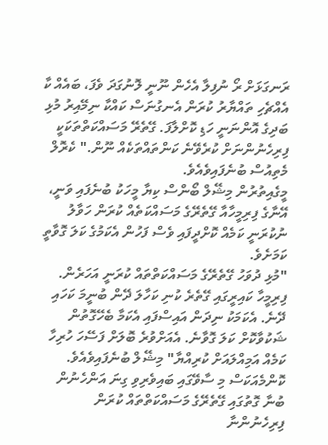ރަނގަޅަށް ރޯ ނުފިލާ އެހެން ނޫނީ ލޮނުގަދަ ވެފަ، ބައެއް ކާ އެއްޗެހި ތައްޔާރު ކުރަން އެނގުނަސް ކައްކާ ނިމޭއިރު މުޅި ބަދިގެ އޮންނަނީ ހަޑި ކޮށްލާފަ. ގޭތެރޭ މަސައްކަތްތަކަކީ ފިރިހެނުންނަށް ކުރެވޭނެ ކަންތައްތަކެއް ނޫން." ކެރޮލް މެތިއުސް ބުނެފައިވެއެވެ.
މީގެއިތުރުން މިޝޭލް ބޯންސް ކިޔާ މީހަކު ބުނެފައި ވަނީ، އޭނާގެ ފިރިމީހާއާ ގޭތެރޭގެ މަސައްކަތެއް ކުރަން ހަވާލު ނުކުރަނީ ކަމެއް ކޮށްދީފައި ވެސް ފަހުން އެކަމުގެ ކަލަ ގޮވާތީ ކަމަށެވެ.
"މުޅި ދުވަހު ގޭތެރޭގެ މަސައްކަތްތައް ކުރަނީ އަހަރެން. ފިރިމީހާ ކައިރީގައި ގޭތެރެ ކުނި ކަހާލަ ދޭން ބުނީމަ ކަހައި ދޭނެ. އެކަމަކު ނިދަން އައިސްފައި އެކަމާ ބެހޭގޮތުން ޝަކުވާކޮށް ކަލަ ގޮވާނެ. އެއަށްވުރެ ބޮލަށް ފަސޭހަ ހުރިހާ ކަމެއް އަމިއްލައަށް ކުރިއްޔާ" މިޝޭލް ބުނެފައިވެއެވެ.
ކޮންމެއަކަސް މި ސާވޭގައި ބައިވެރިވި ގިނަ އަންހެނުން ބުނާ ގޮތުގައި ގޭތެރޭގެ މަސައްކަތްތައް ކުރަން ފިރިހެނުންނާ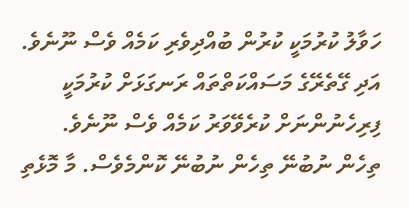ހަވާލު ކުރުމަކީ ކުރުން ބުއްދިވެރި ކަމެއް ވެސް ނޫނެވެ. އަދި ގޭތެރޭގެ މަސައްކަތްތައް ރަނގަޅަށް ކުރުމަކީ ފިރިހެނުންނަށް ކުރެވޭވަރު ކަމެއް ވެސް ނޫނެވެ.
ތިހެން ނުބުނޭ ތިހެން ނުބުނޭ ކޮންމެވެސް. މާ މޮޅެތި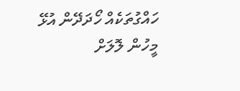ހައްގުތަކެއް ހޯދަދޭން އުޅޭ މީހުން ލޮލަށް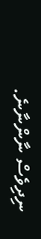ނިދިވެސް ނާންނާނެ.